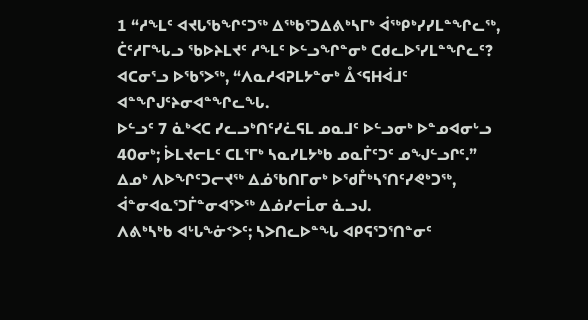1 “ᓱᖕᒪᑦ ᐊᔪᒐᖃᖏᑦᑐᖅ ᐃᖅᑲᕐᑐᐃᕕᒃᓴᒥᒃ ᐋᖅᑭᒃᓯᓯᒪᓐᖏᓚᖅ, ᑖᑦᓱᒥᖓᓗ ᖃᐅᔨᒪᔪᑦ ᓱᖕᒪᑦ ᐅᓪᓗᖏᓐᓂᒃ ᑕᑯᓚᐅᕐᓯᒪᓐᖏᓚᑦ?
ᐊᑕᓂᕐᓗ ᐅᖃᕐᐳᖅ, “ᐱᓇᓱᐊᕈᒪᔭᓐᓂᒃ ᐂᑉᕋᕼᐋᒧᑦ ᐊᓐᖏᒍᑦᔨᓂᐊᓐᖏᓚᖓ.
ᐅᓪᓗᑦ 7 ᓈᒃᐸᑕ ᓯᓚᓗᒃᑎᑦᓯᓛᕋᒪ ᓄᓇᒧᑦ ᐅᓪᓗᓂᒃ ᐅᓐᓄᐊᓂᒡᓗ 40ᓂᒃ; ᐆᒪᔪᓕᒪᑦ ᑕᒪᕐᒥᒃ ᓴᓇᓯᒪᔭᒃᑲ ᓄᓇᒦᑦᑐᑦ ᓄᖑᓪᓗᒋᑦ.”
ᐃᓄᒃ ᐱᐅᖏᑦᑐᓕᔪᖅ ᐃᓅᖃᑎᒥᓂᒃ ᐅᖁᒤᒃᓴᕐᑎᑦᓯᕙᒃᑐᖅ, ᐋᓐᓂᐊᓇᕐᑐᒦᓐᓂᐊᕐᐳᖅ ᐃᓅᓯᓕᒫᓂ ᓈᓗᒍ.
ᐱᕕᒃᓴᒃᑲ ᐊᒡᒐᖕᓃᑉᐳᑦ; ᓴᐳᑎᓚᐅᓐᖓ ᐊᑭᕋᕐᑐᕐᑎᓐᓂᑦ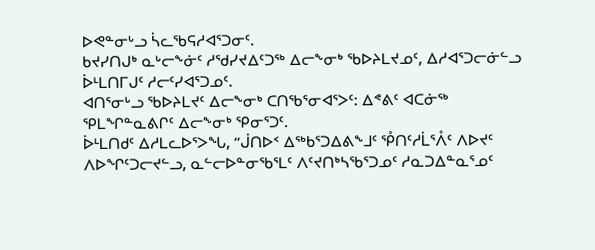ᐅᕙᓐᓂᒡᓗ ᓵᓚᖃᕋᓱᐊᕐᑐᓂᑦ.
ᑲᔪᓯᑎᒍᒃ ᓇᒡᓕᖕᓃᑦ ᓱᖁᓯᔪᐃᑦᑐᖅ ᐃᓕᖕᓂᒃ ᖃᐅᔨᒪᔪᓄᑦ, ᐃᓱᐊᕐᑐᓕᓃᓪᓗ ᐆᒻᒪᑎᒥᒍᑦ ᓱᓕᑦᓯᐊᕐᑐᓄᑦ.
ᐊᑎᕐᓂᒡᓗ ᖃᐅᔨᒪᔪᑦ ᐃᓕᖕᓂᒃ ᑕᑎᖃᕐᓂᐊᕐᐳᑦ: ᐃᕝᕕᑦ ᐊᑕᓃᖅ ᕿᒪᖏᓐᓇᕕᒋᑦ ᐃᓕᖕᓂᒃ ᕿᓂᕐᑐᑦ.
ᐆᒻᒪᑎᑯᑦ ᐃᓱᒪᓚᐅᕐᐳᖓ, “ᒎᑎᐅᑉ ᐃᖅᑲᕐᑐᐃᕕᖕᒧᑦ ᕾᑎᑦᓱᒫᕐᐰᑦ ᐱᐅᔪᑦ ᐱᐅᖏᑦᑐᓕᔪᓪᓗ, ᓇᓪᓕᐅᓐᓂᖃᕐᒪᑦ ᐱᑦᔪᑎᒃᓴᖃᕐᑐᓄᑦ ᓱᓇᑐᐃᓐᓇᕐᓄᑦ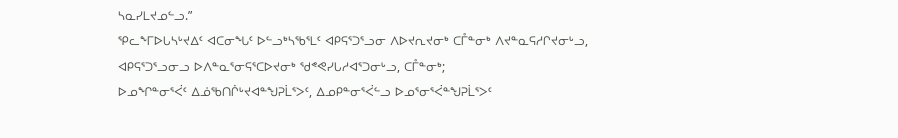ᓴᓇᓯᒪᔪᓄᓪᓗ.”
ᕿᓚᖕᒥᐅᒐᓴᒡᔪᐃᑦ ᐊᑕᓂᖓᑦ ᐅᓪᓗᒃᓴᖃᕐᒪᑦ ᐊᑭᕋᕐᑐᕐᓗᓂ ᐱᐅᔪᕆᔪᓂᒃ ᑕᒤᓐᓂᒃ ᐱᔪᓐᓇᕋᓱᒋᔪᓂᒡᓗ, ᐊᑭᕋᕐᑐᕐᓗᓂᓗ ᐅᐱᓐᓇᕐᓂᕋᕐᑕᐅᔪᓂᒃ ᖁᕝᕙᓯᒐᓱᐊᕐᑐᓂᒡᓗ, ᑕᒤᓐᓂᒃ;
ᐅᓄᖏᓐᓂᕐᐹᑦ ᐃᓅᖃᑎᒌᒡᔪᐊᓐᖑᕈᒫᕐᐳᑦ, ᐃᓄᑭᓐᓂᕐᐹᓪᓗ ᐅᓄᕐᓂᕐᐹᓐᖑᕈᒫᕐᐳᑦ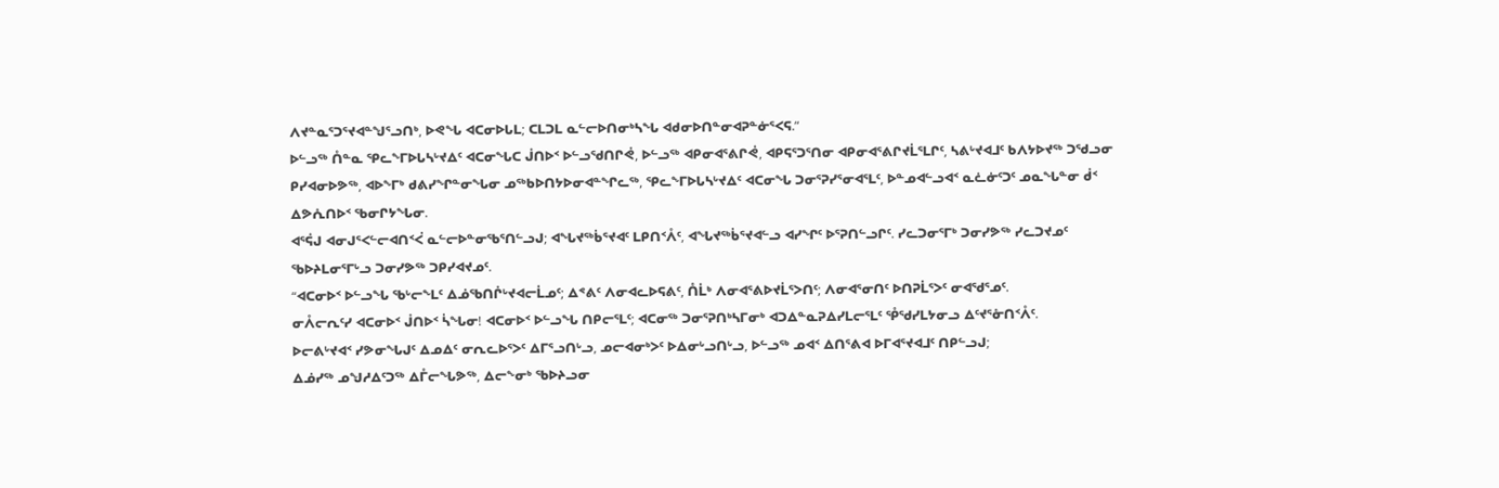ᐱᔪᓐᓇᕐᑐᕐᔪᐊᓐᖑᕐᓗᑎᒃ, ᐅᕙᖓ ᐊᑕᓂᐅᒐᒪ; ᑕᒪᑐᒪ ᓇᓪᓕᐅᑎᓂᒃᓴᖓ ᐊᑯᓂᐅᑎᓐᓂᐊᕈᓐᓃᕐᐸᕋ.”
ᐅᓪᓗᖅ ᑍᓐᓇ ᕿᓚᖕᒥᐅᒐᓴᒡᔪᐃᑦ ᐊᑕᓂᖓᑕ ᒎᑎᐅᑉ ᐅᓪᓗᖁᑎᒋᕚ, ᐅᓪᓗᖅ ᐊᑭᓂᐊᕐᕕᒋᕚ, ᐊᑭᕋᕐᑐᕐᑎᓂ ᐊᑭᓂᐊᕐᕕᒋᔪᒫᕐᒪᒋᑦ, ᓴᕕᒡᔪᐊᒧᑦ ᑲᐱᔭᐅᔪᖅ ᑐᖁᓗᓂ ᑭᓯᐊᓂᐅᕗᖅ, ᐊᐅᖕᒥᒃ ᑯᕕᓯᖏᓐᓂᖓᓂ ᓄᖅᑲᐅᑎᔭᐅᓂᐊᓐᖏᓚᖅ, ᕿᓚᖕᒥᐅᒐᓴᒡᔪᐃᑦ ᐊᑕᓂᖓ ᑐᓂᕐᕈᓯᕐᓂᐊᕐᒪᑦ, ᐅᓐᓄᐊᓪᓗᐊᑉ ᓇᓛᓃᑦᑐᑦ ᓄᓇᖓᓐᓂ ᑰᑉ ᐃᕗᕅᑎᐅᑉ ᖃᓂᒋᔭᖓᓂ.
ᐊᕐᕌᒍ ᐊᓂᒍᕐᐸᓪᓕᐊᑎᑉᐹ ᓇᓪᓕᐅᓐᓂᖃᕐᑎᓪᓗᒍ; ᐊᖓᔪᖅᑳᕐᔪᐊᑦ ᒪᑭᑎᑉᐰᑦ, ᐊᖓᔪᖅᑳᕐᔪᐊᓪᓗ ᐊᓯᖏᑦ ᐅᕐᕈᑎᓪᓗᒋᑦ. ᓯᓚᑐᓂᕐᒥᒃ ᑐᓂᓯᕗᖅ ᓯᓚᑐᔪᓄᑦ ᖃᐅᔨᒪᓂᕐᒥᒡᓗ ᑐᓂᓯᕗᖅ ᑐᑭᓯᐊᔪᓄᑦ.
“ᐊᑕᓂᐅᑉ ᐅᓪᓗᖓ ᖃᒡᓕᖕᒪᑦ ᐃᓅᖃᑎᒌᒡᔪᐊᓕᒫᓄᑦ; ᐃᕝᕕᑦ ᐱᓂᐊᓚᐅᕋᕕᑦ, ᑍᒫᒃ ᐱᓂᐊᕐᕕᐅᔪᒫᕐᐳᑎᑦ; ᐱᓂᐊᕐᓂᑎᑦ ᐅᑎᕈᒫᕐᐳᑦ ᓂᐊᖁᕐᓄᑦ.
ᓂᐰᓕᕆᑦᓯ ᐊᑕᓂᐅᑉ ᒎᑎᐅᑉ ᓵᖓᓂ! ᐊᑕᓂᐅᑉ ᐅᓪᓗᖓ ᑎᑭᓕᕐᒪᑦ; ᐊᑕᓂᖅ ᑐᓂᕐᕈᑎᒃᓴᒥᓂᒃ ᐊᑐᐃᓐᓇᕈᐃᓯᒪᓕᕐᒪᑦ ᕾᖁᓯᒪᔭᓂᓗ ᐃᑦᔪᕐᓁᑎᑉᐰᑦ.
ᐅᓕᕕᒡᔪᐊᑉ ᓯᕗᓂᖓᒍᑦ ᐃᓄᐃᑦ ᓂᕆᓚᐅᕐᐳᑦ ᐃᒥᕐᓗᑎᒡᓗ, ᓄᓕᐊᓂᒃᐳᑦ ᐅᐃᓂᒡᓗᑎᒡᓗ, ᐅᓪᓗᖅ ᓄᐊᑉ ᐃᑎᕐᕕᐊ ᐅᒥᐊᕐᔪᐊᒧᑦ ᑎᑭᓪᓗᒍ;
ᐃᓅᓯᖅ ᓄᖑᓱᐃᑦᑐᖅ ᐃᒤᓕᖓᕗᖅ, ᐃᓕᖕᓂᒃ ᖃᐅᔨᓗᓂ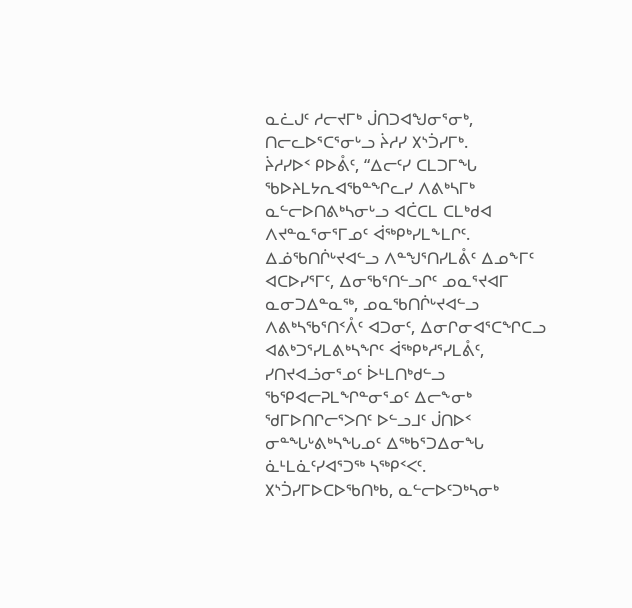ᓇᓛᒍᑦ ᓱᓕᔪᒥᒃ ᒎᑎᑐᐊᖑᓂᕐᓂᒃ, ᑎᓕᓚᐅᕐᑕᕐᓂᒡᓗ ᔩᓱᓯ ᙭ᔅᑑᓯᒥᒃ.
ᔩᓱᓯᐅᑉ ᑭᐅᕔᑦ, “ᐃᓕᑦᓯ ᑕᒪᑐᒥᖓ ᖃᐅᔨᒪᔭᕆᐊᖃᓐᖏᓚᓯ ᐱᕕᒃᓴᒥᒃ ᓇᓪᓕᐅᑎᕕᒃᓴᓂᒡᓗ ᐊᑖᑕᒪ ᑕᒪᒃᑯᐊ ᐱᔪᓐᓇᕐᓂᕐᒥᓄᑦ ᐋᖅᑭᒃᓯᒪᖕᒪᒋᑦ.
ᐃᓅᖃᑎᒌᒡᔪᐊᓪᓗ ᐱᓐᖑᕐᑎᓯᒪᕔᑦ ᐃᓄᖕᒥᑦ ᐊᑕᐅᓯᕐᒥᑦ, ᐃᓂᖃᕐᑎᓪᓗᒋᑦ ᓄᓇᕐᔪᐊᒥ ᓇᓂᑐᐃᓐᓇᖅ, ᓄᓇᖃᑎᒌᒡᔪᐊᓪᓗ ᐱᕕᒃᓴᖃᕐᑎᑉᐰᑦ ᐊᑐᓂᑦ, ᐃᓂᒋᓂᐊᕐᑕᖏᑕᓗ ᐊᕕᒃᑐᕐᓯᒪᕕᒃᓴᖏᑦ ᐋᖅᑭᒃᓱᕐᓯᒪᕔᑦ,
ᓯᑎᔪᐊᓘᓂᕐᓄᑦ ᐆᒻᒪᑎᒃᑯᓪᓗ ᖃᕿᐊᓕᕈᒪᖏᓐᓂᕐᓄᑦ ᐃᓕᖕᓂᒃ ᖁᒥᐅᑎᒋᓕᕐᐳᑎᑦ ᐅᓪᓗᒧᑦ ᒎᑎᐅᑉ ᓂᓐᖓᒡᕕᒃᓴᖓᓄᑦ ᐃᖅᑲᕐᑐᐃᓂᖓ ᓈᒻᒪᓈᑦᓯᐊᕐᑐᖅ ᓴᖅᑭᑉᐸᑦ.
᙭ᔅᑑᓯᒥᐅᑕᐅᖃᑎᒃᑲ, ᓇᓪᓕᐅᑦᑐᒃᓴᓂᒃ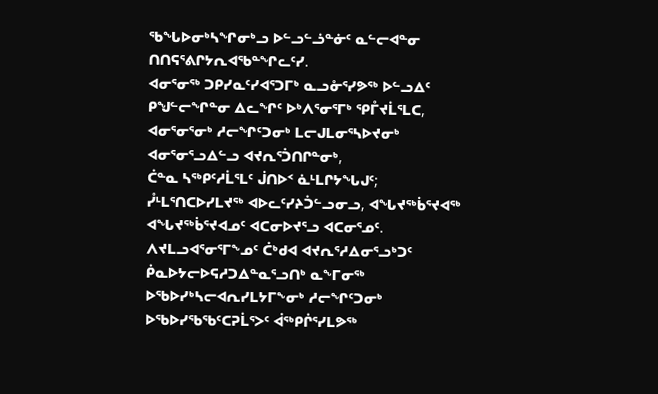ᖃᖓᐅᓂᒃᓴᖏᓂᒃᓗ ᐅᓪᓗᓪᓘᓐᓃᑦ ᓇᓪᓕᐊᓐᓂ ᑎᑎᕋᕐᕕᒋᔭᕆᐊᖃᓐᖏᓚᑦᓯ.
ᐊᓂᕐᓂᖅ ᑐᑭᓯᓇᑦᓯᐊᕐᑐᒥᒃ ᓇᓗᓁᕐᓯᕗᖅ ᐅᓪᓗᐃᑦ ᑭᖑᓪᓕᖏᓐᓂ ᐃᓚᖏᑦ ᐅᒃᐱᕐᓂᕐᒥᒃ ᕿᒤᔪᒫᕐᒪᑕ, ᐊᓂᕐᓂᕐᓂᒃ ᓱᓕᖏᑦᑐᓂᒃ ᒪᓕᒍᒪᓂᕐᓴᐅᔪᓂᒃ ᐊᓂᕐᓂᕐᓗᐃᓪᓗ ᐊᔪᕆᕐᑑᑎᒋᓐᓂᒃ,
ᑖᓐᓇ ᓴᖅᑭᑦᓱᒫᕐᒪᑦ ᒎᑎᐅᑉ ᓈᒻᒪᒋᔭᖓᒍᑦ; ᓮᒻᒪᕐᑎᑕᐅᓯᒪᔪᖅ ᐊᐅᓚᑦᓯᔨᑑᓪᓗᓂᓗ, ᐊᖓᔪᖅᑳᕐᔪᐊᖅ ᐊᖓᔪᖅᑳᕐᔪᐊᓄᑦ ᐊᑕᓂᐅᔪᕐᓗ ᐊᑕᓂᕐᓄᑦ.
ᐱᔪᒪᓗᐊᕐᓂᕐᒥᖕᓄᑦ ᑖᒃᑯᐊ ᐊᔪᕆᕐᓱᐃᓂᕐᓗᒃᑐᑦ ᑮᓇᐅᔭᓕᐅᕋᓱᑐᐃᓐᓇᕐᓗᑎᒃ ᓇᖕᒥᓂᖅ ᐅᖃᐅᓯᒃᓴᓕᐊᕆᓯᒪᔭᒥᖕᓂᒃ ᓱᓕᖏᑦᑐᓂᒃ ᐅᖃᐅᓯᖃᖃᑦᑕᕈᒫᕐᐳᑦ ᐋᖅᑭᒌᕐᓯᒪᕗᖅ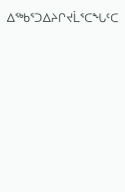ᐃᖅᑲᕐᑐᐃᔨᒋᔪᒫᕐᑕᖓᑦᑕ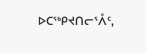ᐅᑕᖅᑭᔪᑎᓕᕐᐰᑦ,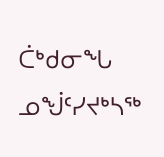ᑖᒃᑯᓂᖓ ᓄᖒᑦᓯᔪᒃᓴᖅ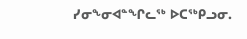ᓯᓂᖕᓂᐊᓐᖏᓚᖅ ᐅᑕᖅᑭᓗᓂ.